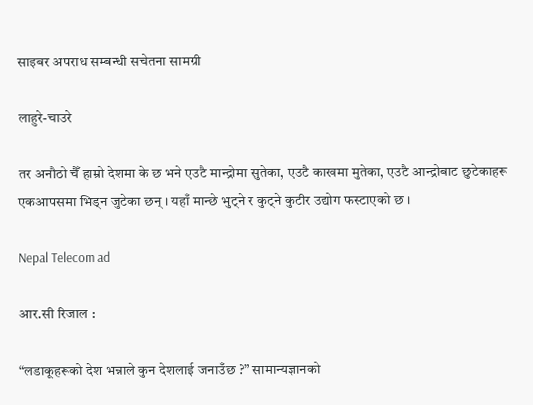साइबर अपराध सम्बन्धी सचेतना सामग्री

लाहुरे-चाउरे

तर अनौठो चैँ हाम्रो देशमा के छ भने एउटै मान्द्रोमा सुतेका, एउटै काखमा मुतेका, एउटै आन्द्रोबाट छुटेकाहरू एकआपसमा भिड्न जुटेका छन् । यहाँ मान्छे भुट्ने र कुट्ने कुटीर उद्योग फस्टाएको छ ।

Nepal Telecom ad

आर.सी रिजाल :

“लडाकूहरूको देश भन्नाले कुन देशलाई जनाउँछ ?” सामान्यज्ञानको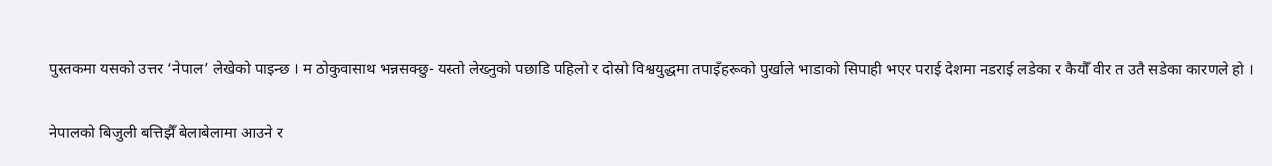पुस्तकमा यसको उत्तर ‘नेपाल’ लेखेको पाइन्छ । म ठोकुवासाथ भन्नसक्छु- यस्तो लेख्नुको पछाडि पहिलो र दोस्रो विश्वयुद्धमा तपाइँहरूको पुर्खाले भाडाको सिपाही भएर पराई देशमा नडराई लडेका र कैयौँ वीर त उतै सडेका कारणले हो ।

नेपालको बिजुली बत्तिझैँ बेलाबेलामा आउने र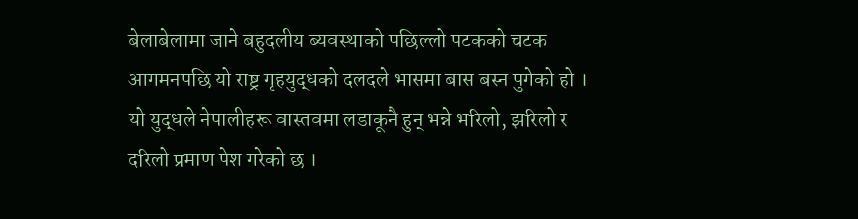बेलाबेलामा जाने बहुदलीय ब्यवस्थाको पछिल्लो पटकको चटक आगमनपछि यो राष्ट्र गृहयुद्धको दलदले भासमा बास बस्न पुगेको हो । यो युद्धले नेपालीहरू वास्तवमा लडाकूनै हुन् भन्ने भरिलो, झरिलो र दरिलो प्रमाण पेश गरेको छ ।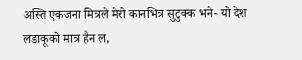अस्ति एकजना मित्रले मेरो कानभित्र सुटुक्क भने- यो देश लडाकूको मात्र हैन ल,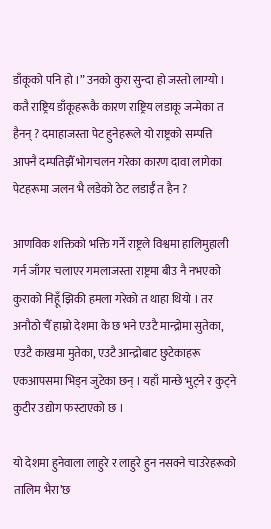डाँकूको पनि हो ।” उनको कुरा सुन्दा हो जस्तो लाग्यो । कतै राष्ट्रिय डाँकूहरूकै कारण राष्ट्रिय लडाकू जन्मेका त हैनन् ? दमाहाजस्ता पेट हुनेहरूले यो राष्ट्रको सम्पत्ति आफ्नै दम्पतिझैँ भोगचलन गरेका कारण दावा लागेका पेटहरूमा जलन भै लडेको ठेट लडाईँ त हैन ?

आणविक शक्तिको भक्ति गर्ने राष्ट्रले विश्वमा हालिमुहाली गर्न जाँगर चलाएर गमलाजस्ता राष्ट्रमा बीउ नै नभएको कुराको निहूँ झिकी हमला गरेको त थाहा थियो । तर अनौठो चैँ हाम्रो देशमा के छ भने एउटै मान्द्रोमा सुतेका, एउटै काखमा मुतेका, एउटै आन्द्रोबाट छुटेकाहरू एकआपसमा भिड्न जुटेका छन् । यहाँ मान्छे भुट्ने र कुट्ने कुटीर उद्योग फस्टाएको छ ।

यो देशमा हुनेवाला लाहुरे र लाहुरे हुन नसक्ने चाउरेहरूको तालिम भैरा’छ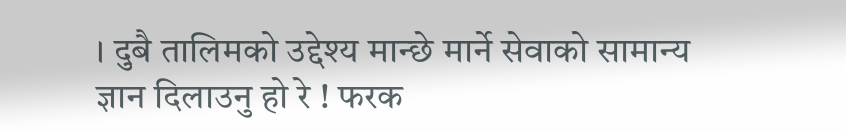। दुबै तालिमको उद्देश्य मान्छे मार्ने सेवाको सामान्य ज्ञान दिलाउनु हो रे ! फरक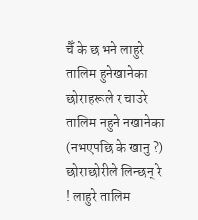चैँ के छ भने लाहुरे तालिम हुनेखानेका छोराहरूले र चाउरे तालिम नहुने नखानेका (नभएपछि के खानु ?) छोराछोरीले लिन्छन् रे ! लाहुरे तालिम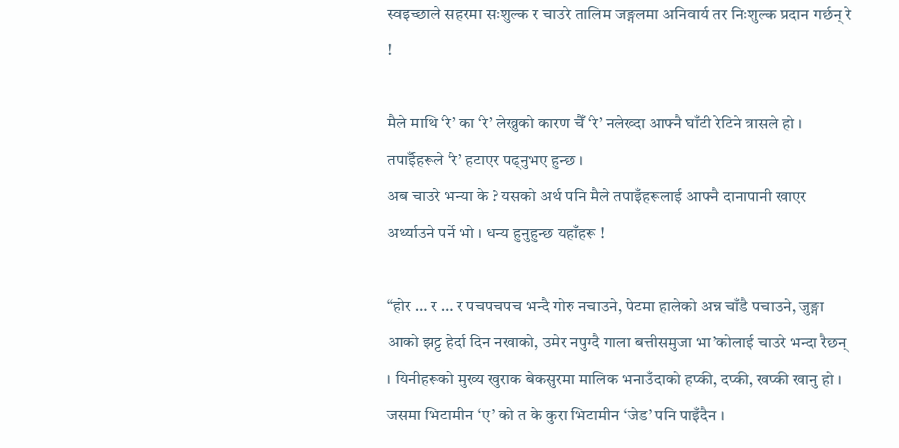स्वइच्छाले सहरमा सःशुल्क र चाउरे तालिम जङ्गलमा अनिवार्य तर निःशुल्क प्रदान गर्छन् रे !

मैले माथि ‘रे’ का ‘रे’ लेख्नुको कारण चैँ ‘रे’ नलेख्दा आफ्नै घाँटी रेटिने त्रासले हो । तपाईँहरूले ‘रे’ हटाएर पढ्नुभए हुन्छ ।
अब चाउरे भन्या के ? यसको अर्थ पनि मैले तपाइँहरूलाई आफ्नै दानापानी खाएर अर्थ्याउने पर्ने भो । धन्य हुनुहुन्छ यहाँहरू !

“होर … र … र पचपचपच भन्दै गोरु नचाउने, पेटमा हालेको अन्न चाँडै पचाउने, जुङ्गा आको झट्ट हेर्दा दिन नखाको, उमेर नपुग्दै गाला बत्तीसमुजा भा’कोलाई चाउरे भन्दा रैछन् । यिनीहरूको मुख्य खुराक बेकसुरमा मालिक भनाउँदाको हप्की, दप्की, खप्की खानु हो । जसमा भिटामीन ‘ए’ को त के कुरा भिटामीन ‘जेड’ पनि पाइँदैन ।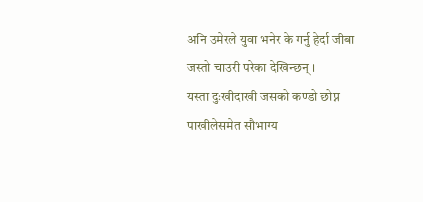अनि उमेरले युवा भनेर के गर्नु हेर्दा जीबा जस्तो चाउरी परेका देखिन्छन् ।
यस्ता दुःखीदाखी जसको कण्डो छोप्न पाखीलेसमेत सौभाग्य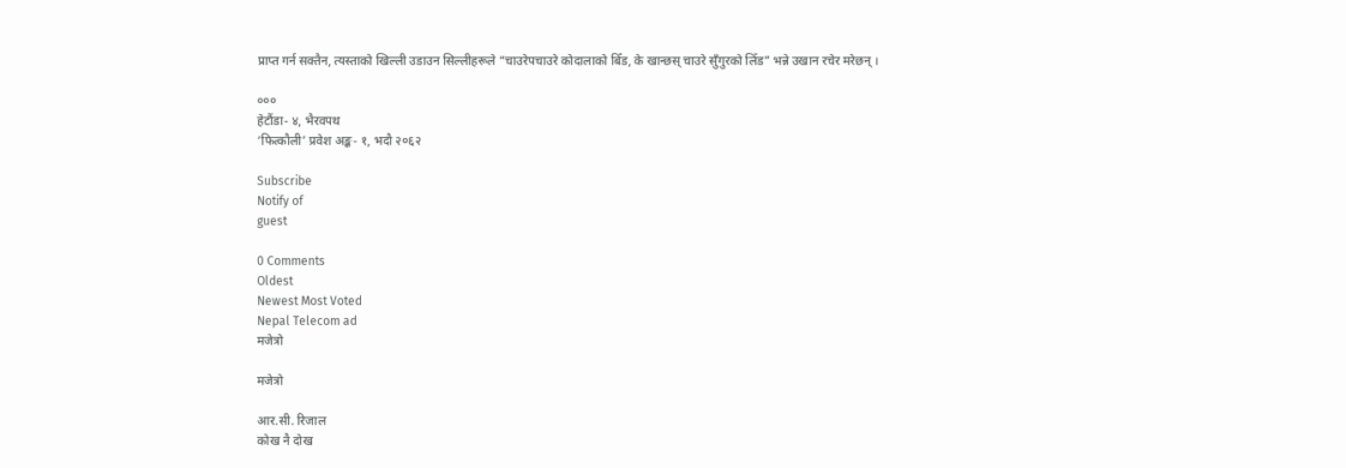प्राप्त गर्न सक्तैन, त्यस्ताको खिल्ली उडाउन सिल्लीहरूले “चाउरेपचाउरे कोदालाको बिँड, के खान्छस् चाउरे सुँगुरको लिँड” भन्ने उखान रचेर मरेछन् ।

०००
हेटौंडा- ४, भैरवपथ
‘फित्कौली’ प्रवेश अङ्क- १, भदौ २०६२

Subscribe
Notify of
guest

0 Comments
Oldest
Newest Most Voted
Nepal Telecom ad
मजेत्रो

मजेत्रो

आर.सी. रिजाल
कोख नै दोख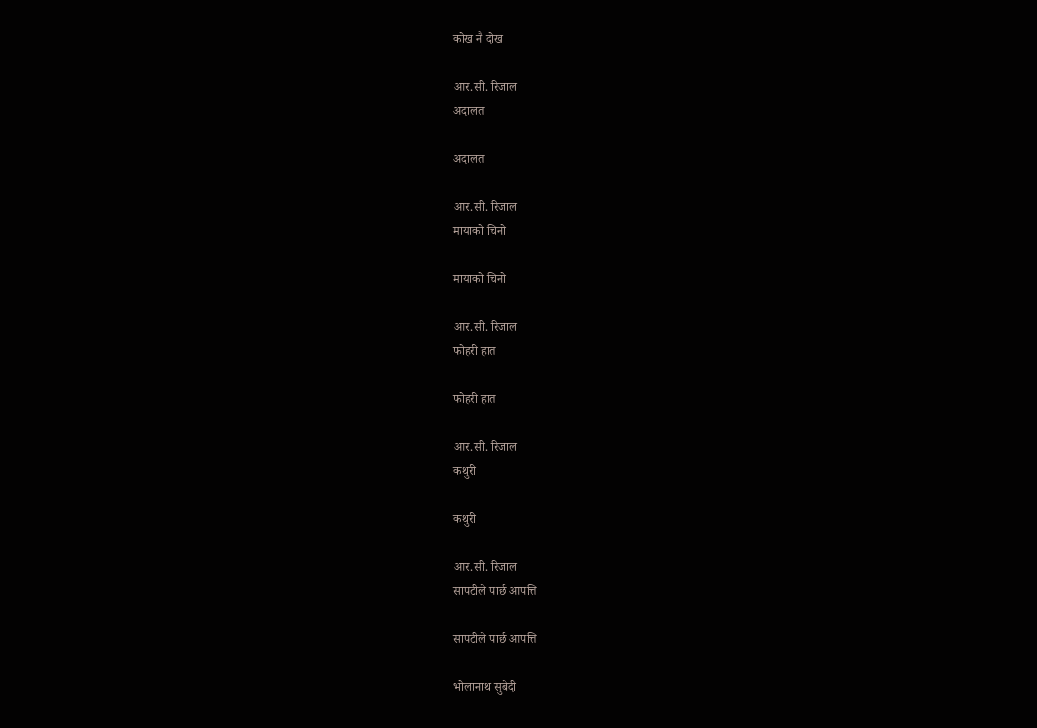कोख नै दोख

आर.सी. रिजाल
अदालत

अदालत

आर.सी. रिजाल
मायाको चिनो

मायाको चिनो

आर.सी. रिजाल
फोहरी हात

फोहरी हात

आर.सी. रिजाल
कथुरी

कथुरी

आर.सी. रिजाल
सापटीले पार्छ आपत्ति

सापटीले पार्छ आपत्ति

भोलानाथ सुबेदी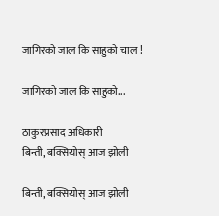जागिरको जाल कि साहुको चाल !

जागिरको जाल कि साहुको...

ठाकुरप्रसाद अधिकारी
बिन्ती, बक्सियोस् आज झोली

बिन्ती, बक्सियोस् आज झोली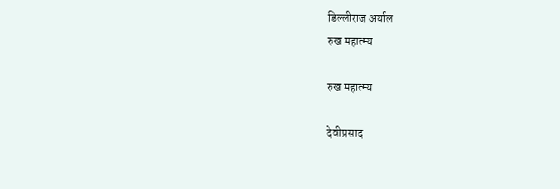डिल्लीराज अर्याल
रुख महात्म्य

रुख महात्म्य

देवीप्रसाद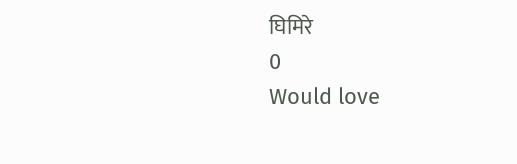घिमिरे
0
Would love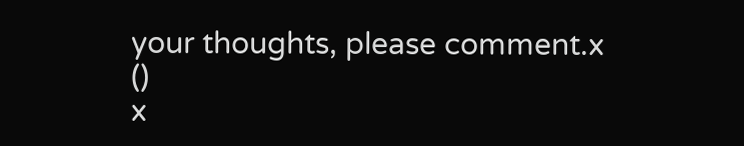your thoughts, please comment.x
()
x